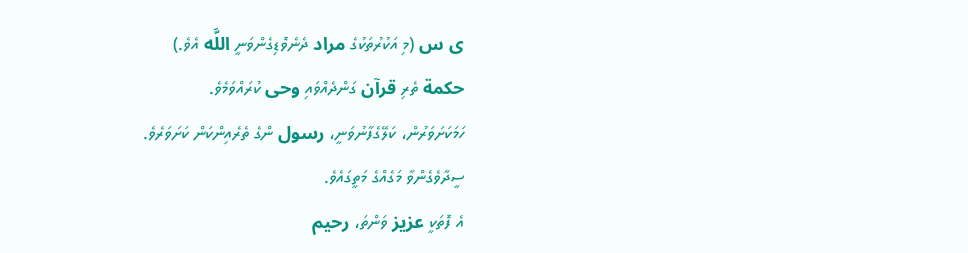ى س (މި އަކުރުތަކުގެ مراد ދެނެވޮޑިގެންވަނީ اللَّه އެވެ.)
حكمة ތެރި قرآن ގަންދެއްވައި وحى ކުރައްވަމެވެ.
ހަމަކަށަވަރުން، ކަލޭގެފާނުވަނީ، رسول ންގެ ތެރެއިންކަން ކަށަވަރެވެ.
ސީދާވެގެންވާ މަގެއްގެ މަތީގައެވެ.
އެ ފޮތަކީ عزيز ވަންތަ، رحيم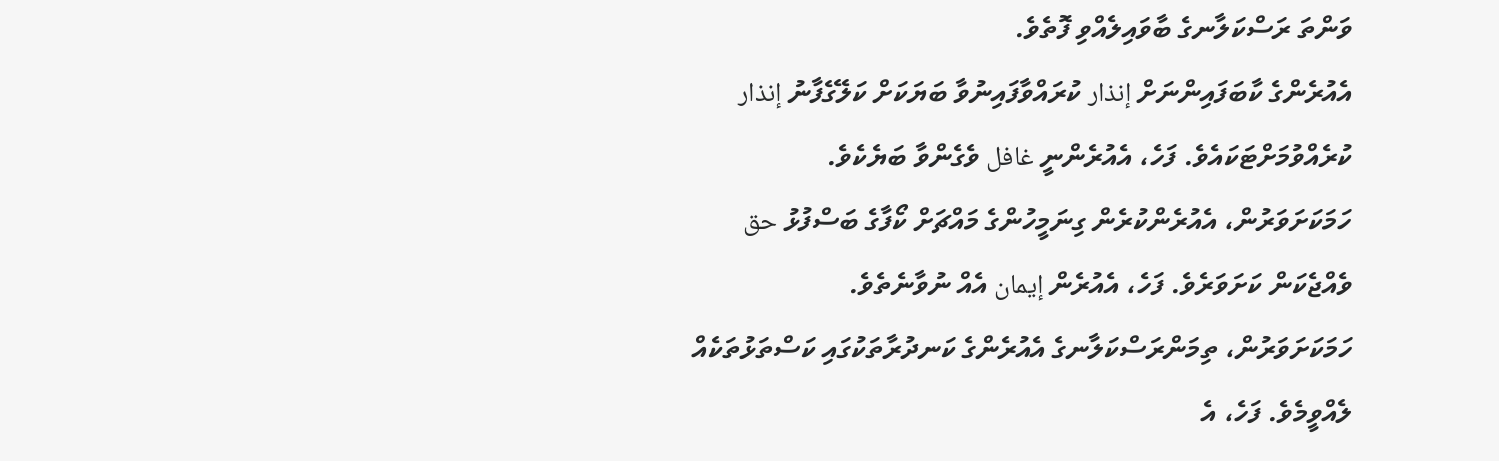ވަންތަ ރަސްކަލާނގެ ބާވައިލެއްވި ފޮތެވެ.
އެއުރެންގެ ކާބަފައިންނަށް إنذار ކުރައްވާފައިނުވާ ބަޔަކަށް ކަލޭގެފާނު إنذار ކުރެއްވުމަށްޓަކައެވެ. ފަހެ، އެއުރެންނީ غافل ވެގެންވާ ބަޔެކެވެ.
ހަމަކަށަވަރުން، އެއުރެންކުރެން ގިނަމީހުންގެ މައްޗަށް ކޯފާގެ ބަސްފުޅު حق ވެއްޖެކަން ކަށަވަރެވެ. ފަހެ، އެއުރެން إيمان އެއް ނުވާނެތެވެ.
ހަމަކަށަވަރުން، ތިމަންރަސްކަލާނގެ އެއުރެންގެ ކަނދުރާތަކުގައި ކަސްތަޅުތަކެއް ލެއްވީމެވެ. ފަހެ، އެ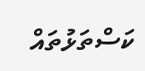ކަސްތަޅުތައް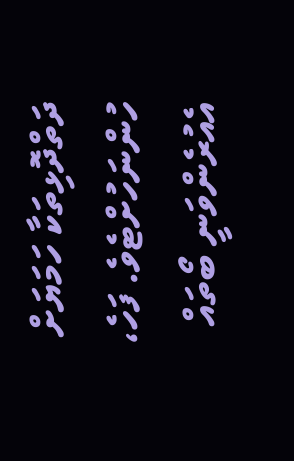ދަތްދޮޅިތަކާ ހަމަޔަށް ހުންނަހުށްޓެވެ. ފަހެ، އެއުރެންވަނީ ބޯތައް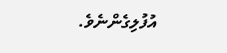އުފުލިގެންނެވެ.